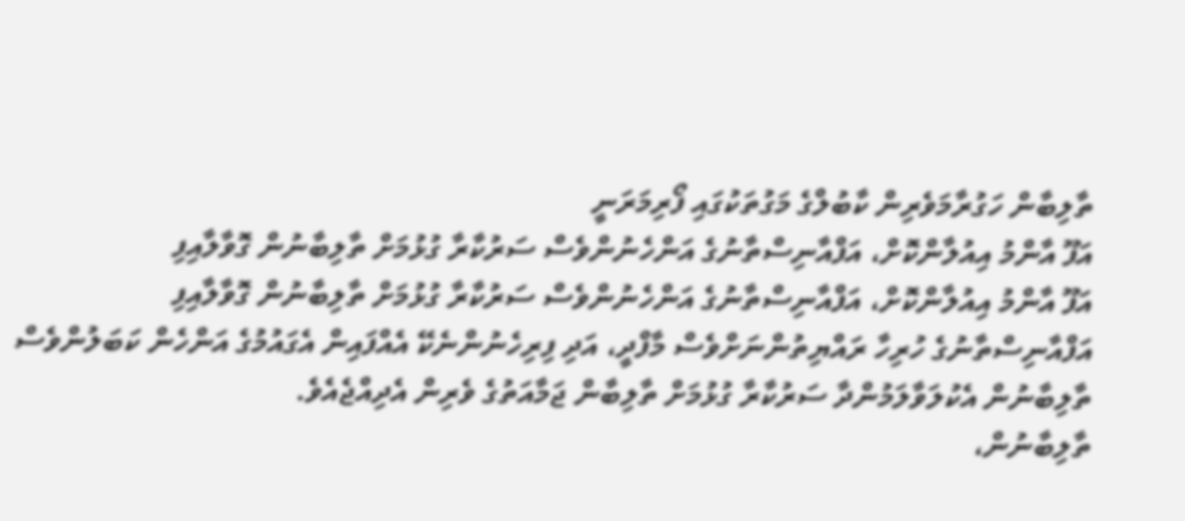ތާލިބާން ހަގުރާމަވެރިން ކާބުލްގެ މަގުތަކުގައި ފޯރިމަރަނީ
އަފޫ އާންމު އިއުލާންކޮށް، އަފްއާނިސްތާނުގެ އަންހެނުންވެސް ސަރުކާރާ ގުޅުމަށް ތާލިބާނުން ގޮވާލާއިފި
އަފޫ އާންމު އިއުލާންކޮށް، އަފްއާނިސްތާނުގެ އަންހެނުންވެސް ސަރުކާރާ ގުޅުމަށް ތާލިބާނުން ގޮވާލާއިފި
އަފްއާނިސްތާނުގެ ހުރިހާ ރައްޔިތުންނަށްވެސް މާފްދީ، އަދި ފިރިހެނުންނެކޭ އެއްފައިން އެގައުމުގެ އަންހެން ކަބަލުންވެސް ތާލިބާނުން އެކުލަވާލަމުންދާ ސަރުކާރާ ގުޅުމަށް ތާލިބާން ޖަމާއަތުގެ ވެރިން އެދިއްޖެއެވެ.
ތާލިބާނުން،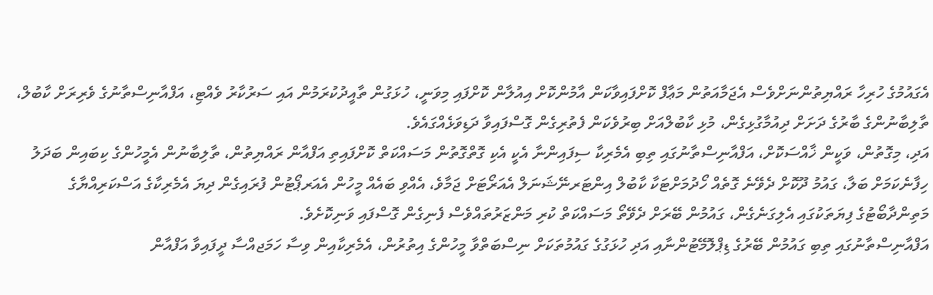އެގައުމުގެ ހުރިހާ ރައްޔިތުންނަށްވެސް އެޖަމާއަތުން މަޢާފް ކޮށްފައިވާކަން އާމުންކޮށް އިއުލާން ކޮށްފައި މިވަނީ، ހުޅަގުން ތާއީދުކުރަމުން އައި ސަރުކާރު ވެއްޓި، އަފްއާނިސްތާނުގެ ވެރިރަށް ކާބުލް، ތާލިބާނުންގެ ބާރުގެ ދަށަށް ދިއުމާގުޅިގެން، މުޅި ކާބުލްއަށް ބިރުވެކަން ފެތުރިގެން ގޮސްފައިވާ ދަޑިވަޅެއްގައެވެ.
އަދި، މިގޮތުން، ވަކީން ޚާއްސަކޮށް، އަފްއާނިސްތާނުގައި ތިބި އެމެރިކާ ސިފައިންނާ އެކީ އެކި ގޮތްގޮތުން މަސައްކަތް ކޮށްފައިތި އަފްއާން ރައްޔިތުން، ތާލިބާނުން އެމީހުންގެ ކިބައިން ބަދަލު ހިފާނެކަމަށް ބަލާ، ގައުމު ދޫކޮށް ދެވޭނެ ގޮތެއް ހޯދުމަށްޓަކާ ކާބުލް އިންޓަރނޭޝަނަލް އެއަރޯޓަށް ޖަމާވެ، އެއްވި ބައެއް މީހުން އެއަރޕޯޓުން ފުރައިގެން ދިޔަ އެމެރިކާގެ އަސްކަރިއްޔާގެ މަތިންދާބޯޓުގެ ފިޔަތަކުގައި އެލިގަނެގެން، ގައުމުން ބޭރަށް ދެވޭތޯ މަސައްކަތް ކުރި މަންޒަރުތައްވެސް ފެނިގެން ގޮސްފައި ވަނިކޮށެވެ.
އަފްއާނިސްތާނުގައި ތިބި ގައުމުން ބޭރުގެ ޑިޕްލޮމޭޓުންނާއި އަދި ހުޅަގުގެ ގައުމުތަކަށް ނިސްބަތްވާ މީހުންގެ އިތުރުން، އެމެރިކާއިން ވިސާ ހަމަޖއްސާ ދީފައިވާ އަފްއާން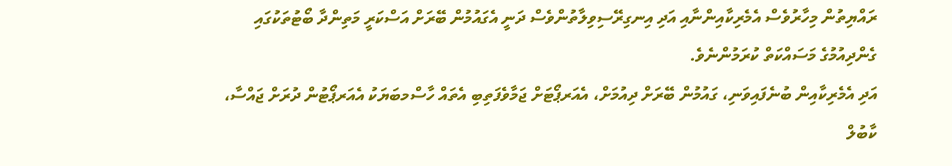ރައްޔިތުން މިހާރުވެސް އެމެރިކާއިންނާއި އަދި އިނގިރޭސިވިލާތުންވެސް ދަނީ އެގައުމުން ބޭރަށް އަސްކަރީ މަތިންދާ ބޯޓުތަކުގައި ގެންދިއުމުގެ މަސައްކަތް ކުރަމުންނެވެ.
އަދި އެމެރިކާއިން ބުނެފައިވަނި، ގައުމުން ބޭރަށް ދިއުމަށް، އެއަރޕޯޓަށް ޖަމާވެފަތިބި އެތައް ހާސްމބަޔަކު އެއަރޕޯޓުން ދުރަށް ޖައްސާ، ކާބުލް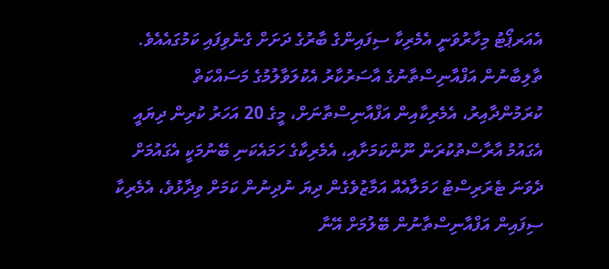އެއަރޕޯޓު މިހާރުވަނީ އެމެރިކާ ސިފައިންގެ ބާރުގެ ދަށަށް ގެނެވިފައި ކަމުގައެއެވެ.
ތާލިބާނުން އަފްއާނިސްތާނުގެ އާސަރުކާރު އެކުލަވާލުމުގެ މަސައްކަތް ކުރަމުންދާއިރު، އެމެރިކާއިން އަފްއާނިސްތާނަށް، މީގެ 20 އަހަރު ކުރިން ދިޔައީ އެގައުމު އާރާސްތުކުރަން ނޫންކަމަށާއި، އެމެރިކާގެ ހަމައެކަނި ބޭނުމަކީ އެގައުމަށް ދެވަނަ ޓެރަރިސްޓު ހަމަލާއެއް އަމާޒުވެގެން ދިޔަ ނުދިނުން ކަމަށް ވިދާޅުވެ، އެމެރިކާ ސިފައިން އަފްއާނިސްތާނުން ބޭލުމަށް އޭނާ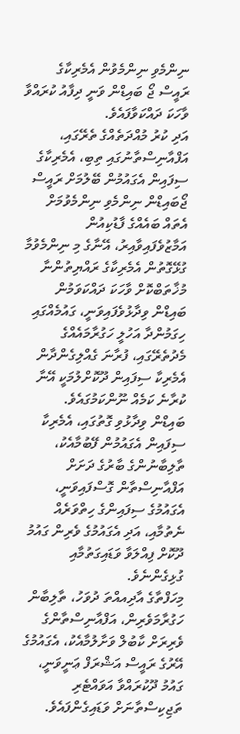ނިންމެވި ނިންމެވުން އެމެރިކާގެ ރައީސް ޖޯ ބައިޑްން ވަނީ ދިފާއު ކުރައްވާ ވާހަކަ ދައްކަވާފައެވެ.
އަދި ކުރު މުއްދަތެއްގެ ތެރޭގައި، އަފްއާނިސްތާނުގައި ތިބި، އެމެރިކާގެ ސިފައިން އެގައުމުން ބޭލުމަށް ރައީސް ޖޯބައިޑްން ނިންމެވި ނިންމެވުމަށް އެތައް ބައެއްގެ ފާޑުކިއުން އަމާޒުވެފައިވާއިރު، އޭނާގެ މި ނިންމެވުމާ ގުޅޭގޮތުން އެމެރިކާގެ ރައްޔިތުންނާ މުޚާތަބްކޮށް ވާހަކަ ދައްކަވަމުން ބައިޑްން ވިދާޅުވެފައިވަނީ، ގައުމެއްގައި ހިގަމުންދާ އަހުލީ ހަގުރާމައެއްގެ މެދުތެރޭގައި، ފުރާނަ ގެއްލިގެންދާން އެމެރިކާ ސިފައިން ދޫކޮށްލުމަކީ އޭނާ ކުރާނެ ކަމެއް ނޫންކަމުގައެވެ.
ބައިޑްން ވިދާޅުވި ގޮތުގައި، އެމެރިކާ ސިފައިން އެގައުމުން ފޭބުމާއެކު، ތާލިބާނުންގެ ބާރުގެ ދަށަށް އަފްއާނިސްތާން ގޮސްފައިވަނީ، އެގައުމުގެ ސިފައިންގެ ހިތްވަރެއް ނެތުމާއި، އަދި އެގައުމުގެ ވެރިން ގައުމު ދޫކޮށް ފިއްލަވާ ވަޑައިގަތުމާއި ގުޅިގެންނެވެ.
މިހަފްތާގެ އާދިއއްތަ ދުވަހު، ތާލިބާން ހަގުރާމަވެރިން، އަފްއާނިސްތާންގެ ވެރިރަށް ކާބުލް ވަށާލުމާއެކު، އެގައުމުގެ އޭރުގެ ރައީސް އަޝްރަފް ޢަނީވަނީ، ގައުމު ދޫކުރައްވާ އަވައްޓެރި ތަޖިކިސްތާނަށް ވަޑައިގެންފައެވެ.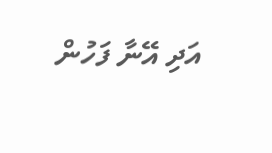އަދި އޭނާ ފަހުން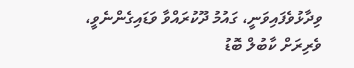ވިދާޅުވެފައިވަނީ، ގައުމު ދޫކުރައްވާ ވަޑައިގެންނެވީ، ވެރިރަށް ކާބުލް ބޮޑު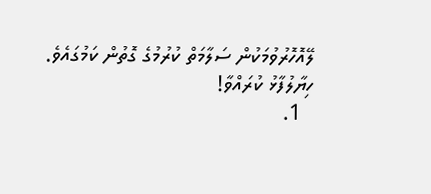ލޭއޮހޮރުވުމަކުން ސަލާމަތް ކުރުމުގެ ގޮތުން ކަމުގައެވެ.
ހިޔާލުފާޅު ކުރައްވާ!
  1.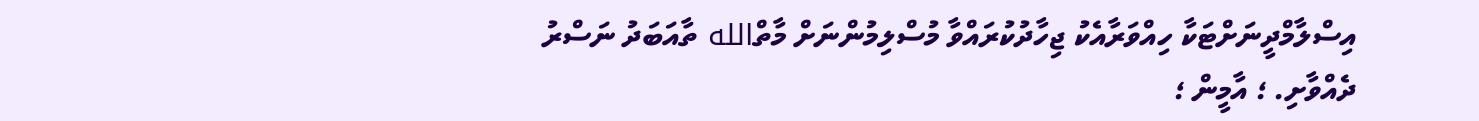އިސްލާމްދީނަށްޓަކާ ހިއްވަރާއެކު ޖިހާދުކުރައްވާ މުސްލިމުންނަށް މާތްالله ތާއަބަދު ނަސްރު ދެއްވާށި. ؛ އާމީން ؛